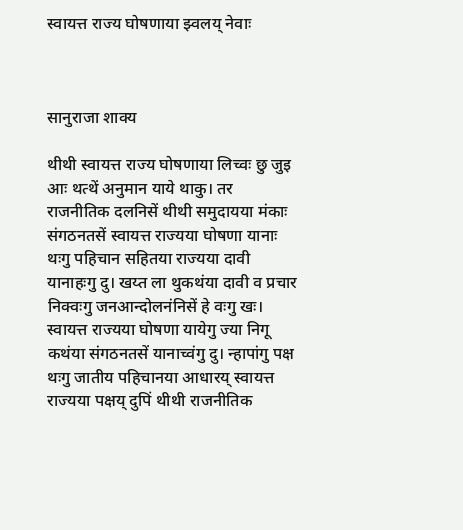स्वायत्त राज्य घोषणाया झ्वलय् नेवाः



सानुराजा शाक्य

थीथी स्वायत्त राज्य घोषणाया लिच्वः छु जुइ आः थत्थें अनुमान याये थाकु। तर राजनीतिक दलनिसें थीथी समुदायया मंकाः संगठनतसें स्वायत्त राज्यया घोषणा यानाः थःगु पहिचान सहितया राज्यया दावी यानाहःगु दु। खय्त ला थुकथंया दावी व प्रचार निक्वःगु जनआन्दोलनंनिसें हे वःगु खः। स्वायत्त राज्यया घोषणा यायेगु ज्या निगू कथंया संगठनतसें यानाच्वंगु दु। न्हापांगु पक्ष थःगु जातीय पहिचानया आधारय् स्वायत्त राज्यया पक्षय् दुपिं थीथी राजनीतिक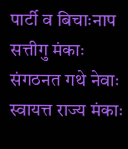पार्टी व बिचाःनाप सत्तीगु मंकाः संगठनत गथे नेवाः स्वायत्त राज्य मंकाः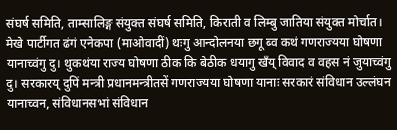संघर्ष समिति, ताम्सालिङ्ग संयुक्त संघर्ष समिति, किराती व लिम्बु जातिया संयुक्त मोर्चात। मेखे पार्टीगत ढंगं एनेकपा (माओवादीं) थःगु आन्दोलनया छगू ब्व कथं गणराज्यया घोषणा यानाच्वंगु दु। थुकथंया राज्य घोषणा ठीक कि बेठीक धयागु खँय् विवाद व वहस नं जुयाच्वंगु दु। सरकारय् दुपिं मन्त्री प्रधानमन्त्रीतसें गणराज्यया घोषणा यानाः सरकारं संविधान उल्लंघन यानाच्वन, संविधानसभां संविधान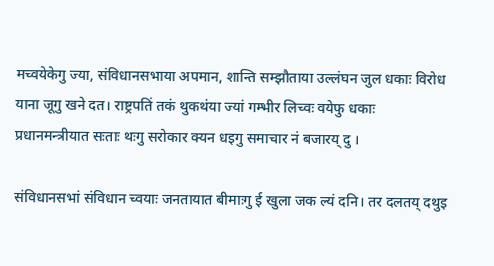मच्वयेकेगु ज्या, संविधानसभाया अपमान, शान्ति सम्झौताया उल्लंघन जुल धकाः विरोध याना जूगु खने दत। राष्ट्रपतिं तकं थुकथंया ज्यां गम्भीर लिच्वः वयेफु धकाः प्रधानमन्त्रीयात सःताः थःगु सरोकार क्यन धइगु समाचार नं बजारय् दु ।

संविधानसभां संविधान च्वयाः जनतायात बीमाःगु ई खुला जक ल्यं दनि। तर दलतय् दथुइ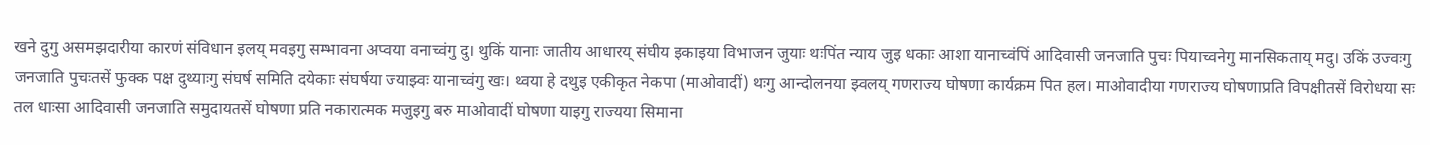खने दुगु असमझदारीया कारणं संविधान इलय् मवइगु सम्भावना अप्वया वनाच्वंगु दु। थुकिं यानाः जातीय आधारय् संघीय इकाइया विभाजन जुयाः थःपिंत न्याय जुइ धकाः आशा यानाच्वंपिं आदिवासी जनजाति पुचः पियाच्वनेगु मानसिकताय् मदु। उकिं उज्वःगु जनजाति पुचःतसें फुक्क पक्ष दुथ्याःगु संघर्ष समिति दयेकाः संघर्षया ज्याझ्वः यानाच्वंगु खः। थ्वया हे दथुइ एकीकृत नेकपा (माओवादीं) थःगु आन्दोलनया झ्वलय् गणराज्य घोषणा कार्यक्रम पित हल। माओवादीया गणराज्य घोषणाप्रति विपक्षीतसें विरोधया सः तल धाःसा आदिवासी जनजाति समुदायतसें घोषणा प्रति नकारात्मक मजुइगु बरु माओवादीं घोषणा याइगु राज्यया सिमाना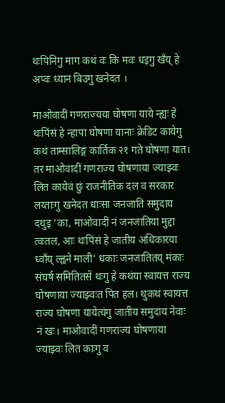थःपिनिगु माग कथं वः कि मवः धइगु खँय् हे अप्वः ध्यान बिउगु खनेदत ।

माओवादीं गणराज्यया घोषणा याये न्ह्यः हे थःपिंसं हे न्हापा घोषणा यानाः क्रेडिट कायेगु कथं ताम्सालिङ्गं कार्तिक २१ गते घोषणा यात। तर माओवादीं गणराज्य घोषणाया ज्याझ्वः लित कायेवं छुं राजनीतिक दल व सरकार लय्ताःगु खनेदत धाःसा जनजाति समुदाय दथुइ 'का, माओवादीं नं जनजातिया मुद्दा त्वःतल, आः थःपिंसं हे जातीय अधिकारया ध्वाँय् ल्ह्वने माली' धकाः जनजातितय् मंकाः संघर्ष समितितसें थःगु हे कथंया स्वायत्त राज्य घोषणाया ज्याझ्वःत पित हल। थुकथं स्वायत्त राज्य घोषणा यायेत्यंगु जातीय समुदाय नेवाः नं खः। माओवादीं गणराज्य घोषणाया ज्याझ्वः लित काःगु व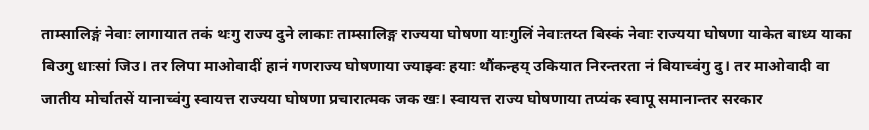ताम्सालिङ्गं नेवाः लागायात तकं थःगु राज्य दुने लाकाः ताम्सालिङ्ग राज्यया घोषणा याःगुलिं नेवाःतय्त बिस्कं नेवाः राज्यया घोषणा याकेत बाध्य याका बिउगु धाःसां जिउ। तर लिपा माओवादीं हानं गणराज्य घोषणाया ज्याझ्वः हयाः थौंकन्हय् उकियात निरन्तरता नं बियाच्वंगु दु। तर माओवादी वा जातीय मोर्चातसें यानाच्वंगु स्वायत्त राज्यया घोषणा प्रचारात्मक जक खः। स्वायत्त राज्य घोषणाया तप्यंक स्वापू समानान्तर सरकार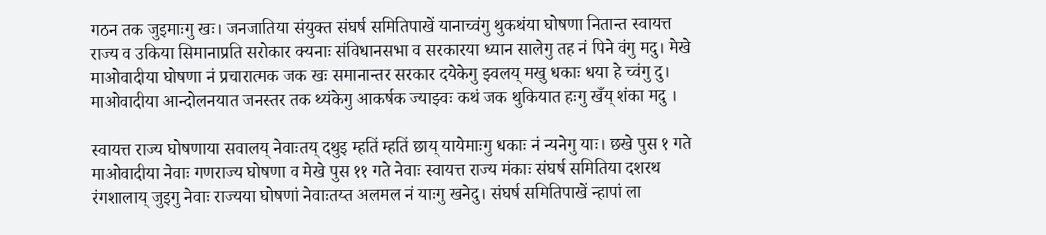गठन तक जुइमाःगु खः। जनजातिया संयुक्त संघर्ष समितिपाखें यानाच्वंगु थुकथंया घोषणा नितान्त स्वायत्त राज्य व उकिया सिमानाप्रति सरोकार क्यनाः संविधानसभा व सरकारया ध्यान सालेगु तह नं पिने वंगु मदु। मेखे माओवादीया घोषणा नं प्रचारात्मक जक खः समानान्तर सरकार दयेकेगु झ्वलय् मखु धकाः धया हे च्वंगु दु। माओवादीया आन्दोलनयात जनस्तर तक थ्यंकेगु आकर्षक ज्याझ्वः कथं जक थुकियात हःगु खँय् शंका मदु ।

स्वायत्त राज्य घोषणाया सवालय् नेवाःतय् दथुइ म्हतिं म्हतिं छाय् यायेमाःगु धकाः नं न्यनेगु याः। छखे पुस १ गते माओवादीया नेवाः गणराज्य घोषणा व मेखे पुस ११ गते नेवाः स्वायत्त राज्य मंकाः संघर्ष समितिया दशरथ रंगशालाय् जुइगु नेवाः राज्यया घोषणां नेवाःतय्त अलमल नं याःगु खनेदु। संघर्ष समितिपाखें न्हापां ला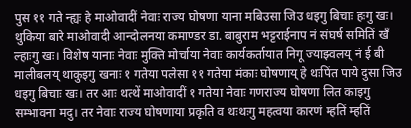पुस ११ गते न्ह्यः हे माओवादीं नेवाः राज्य घोषणा याना मबिउसा जिउ धइगु बिचाः हःगु खः। थुकिया बारे माओवादी आन्दोलनया कमाण्डर डा. बाबुराम भट्टराईनाप नं संघर्ष समितिं खँ ल्हाःगु खः। विशेष यानाः नेवाः मुक्ति मोर्चाया नेवाः कार्यकर्तायात निगू ज्याझ्वलय् नं ई बी मालीबलय् थाकुइगु खनाः १ गतेया पलेसा ११ गतेया मंकाः घोषणाय् हे थःपिंत पाये दुसा जिउ धइगु बिचाः खः। तर आः थत्थें माओवादीं १ गतेया नेवाः गणराज्य घोषणा लित काइगु सम्भावना मदु। तर नेवाः राज्य घोषणाया प्रकृति व थःथःगु महत्वया कारणं म्हतिं म्हतिं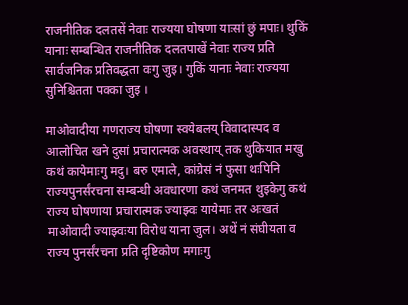राजनीतिक दलतसें नेवाः राज्यया घोषणा याःसां छुं मपाः। थुकिं यानाः सम्बन्धित राजनीतिक दलतपाखें नेवाः राज्य प्रति सार्वजनिक प्रतिवद्धता वःगु जुइ। गुकिं यानाः नेवाः राज्यया सुनिश्चितता पक्का जुइ ।

माओवादीया गणराज्य घोषणा स्वयेबलय् विवादास्पद व आलोचित खने दुसां प्रचारात्मक अवस्थाय् तक थुकियात मखु कथं कायेमाःगु मदु। बरु एमाले, कांग्रेसं नं फुसा थःपिनि राज्यपुनर्संरचना सम्बन्धी अवधारणा कथं जनमत थुइकेगु कथं राज्य घोषणाया प्रचारात्मक ज्याझ्वः यायेमाः तर अःखतं माओवादी ज्याझ्वःया विरोध याना जुल। अथें नं संघीयता व राज्य पुनर्संरचना प्रति दृष्टिकोण मगाःगु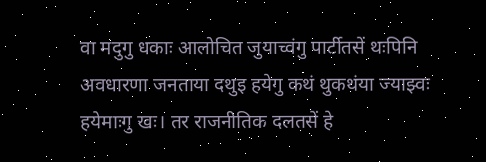वा मदुगु धकाः आलोचित जुयाच्वंगु पार्टीतसें थःपिनि अवधारणा जनताया दथुइ हयेगु कथं थुकथंया ज्याझ्वः हयेमाःगु खः। तर राजनीतिक दलतसें हे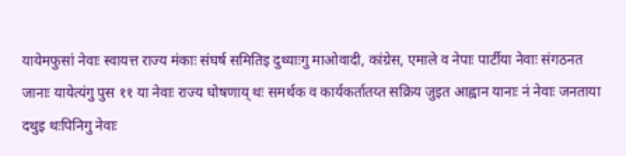यायेमफुसां नेवाः स्वायत्त राज्य मंकाः संघर्ष समितिइ दुथ्याःगु माओवादी, कांग्रेस, एमाले व नेपाः पार्टीया नेवाः संगठनत जानाः यायेत्यंगु पुस ११ या नेवाः राज्य घोषणाय् थः समर्थक व कार्यकर्तातय्त सक्रिय जुइत आह्वान यानाः नं नेवाः जनताया दथुइ थःपिनिगु नेवाः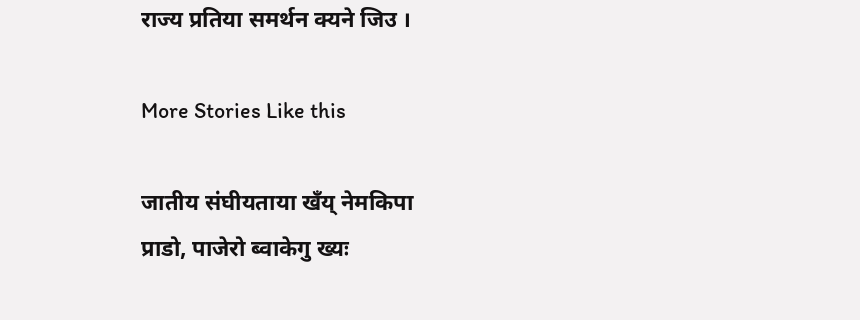राज्य प्रतिया समर्थन क्यने जिउ ।

More Stories Like this

जातीय संघीयताया खँय् नेमकिपा
प्राडो, पाजेरो ब्वाकेगु ख्यः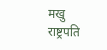मखु
राष्ट्रपति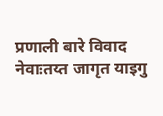प्रणाली बारे विवाद
नेवाःतय्त जागृत याइगु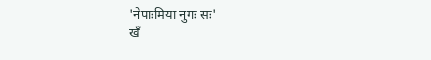'नेपाःमिया नुगः सः'
खँ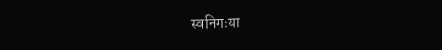स्वनिगःया